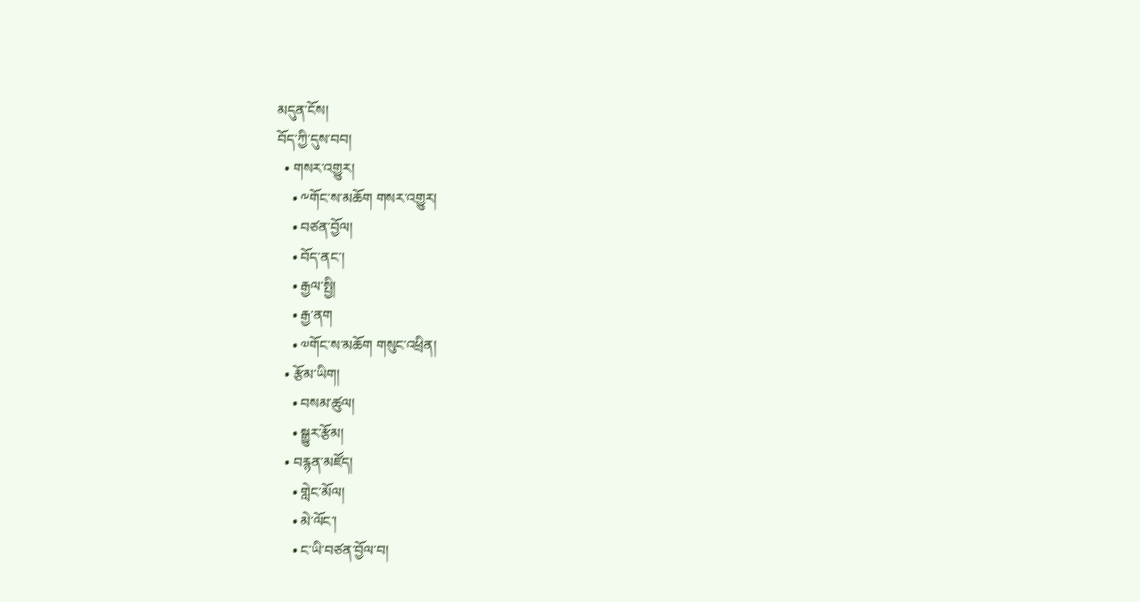མདུན་ངོས།
བོད་ཀྱི་དུས་བབ།
  • གསར་འགྱུར།
    • ༸གོང་ས་མཆོག གསར་འགྱུར།
    • བཙན་བྱོལ།
    • བོད་ནང་།
    • རྒྱལ་སྤྱི།
    • རྒྱ་ནག
    • ༧གོང་ས་མཆོག གསུང་འཕྲིན།
  • རྩོམ་ཡིག།
    • བསམ་ཚུལ།
    • སྒྱུར་རྩོམ།
  • བརྙན་མཛོད།
    • གླེང་མོལ།
    • མེ་ལོང་།
    • ང་ཡི་བཙན་བྱོལ་བ།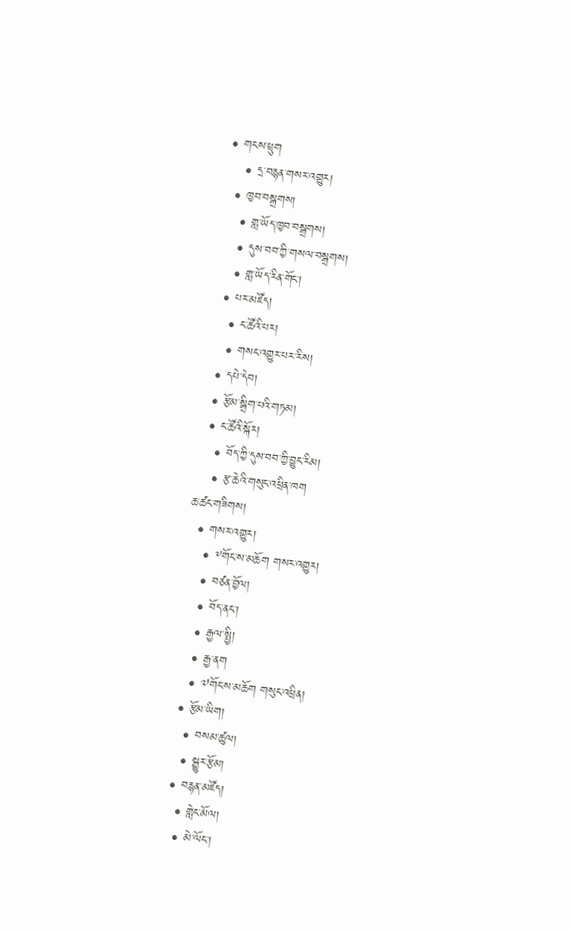• གངས་ཕྲུག
    • དྲ་བརྙན་གསར་འགྱུར།
  • ཁྱབ་བསྒྲགས།
    • གླ་ཡོད་ཁྱབ་བསྒྲགས།
    • དུས་བབ་ཀྱི་གསལ་བསྒྲགས།
    • གླ་ཡོད་རིན་གོང་།
  • པར་མཛོད།
    • ང་ཚོའི་པར།
    • གསང་འགྱུར་པར་རིས།
  • དཔེ་དེབ།
  • རྩོམ་སྒྲིག་པའི་གཏམ།
  • ང་ཚོའི་སྐོར།
    • བོད་ཀྱི་དུས་བབ་ཀྱི་བྱུང་རིམ།
    • རྩ་ཆེའི་གསུང་འཕྲིན་ཁག
ཆ་ཚང་གཟིགས།
  • གསར་འགྱུར།
    • ༸གོང་ས་མཆོག གསར་འགྱུར།
    • བཙན་བྱོལ།
    • བོད་ནང་།
    • རྒྱལ་སྤྱི།
    • རྒྱ་ནག
    • ༧གོང་ས་མཆོག གསུང་འཕྲིན།
  • རྩོམ་ཡིག།
    • བསམ་ཚུལ།
    • སྒྱུར་རྩོམ།
  • བརྙན་མཛོད།
    • གླེང་མོལ།
    • མེ་ལོང་།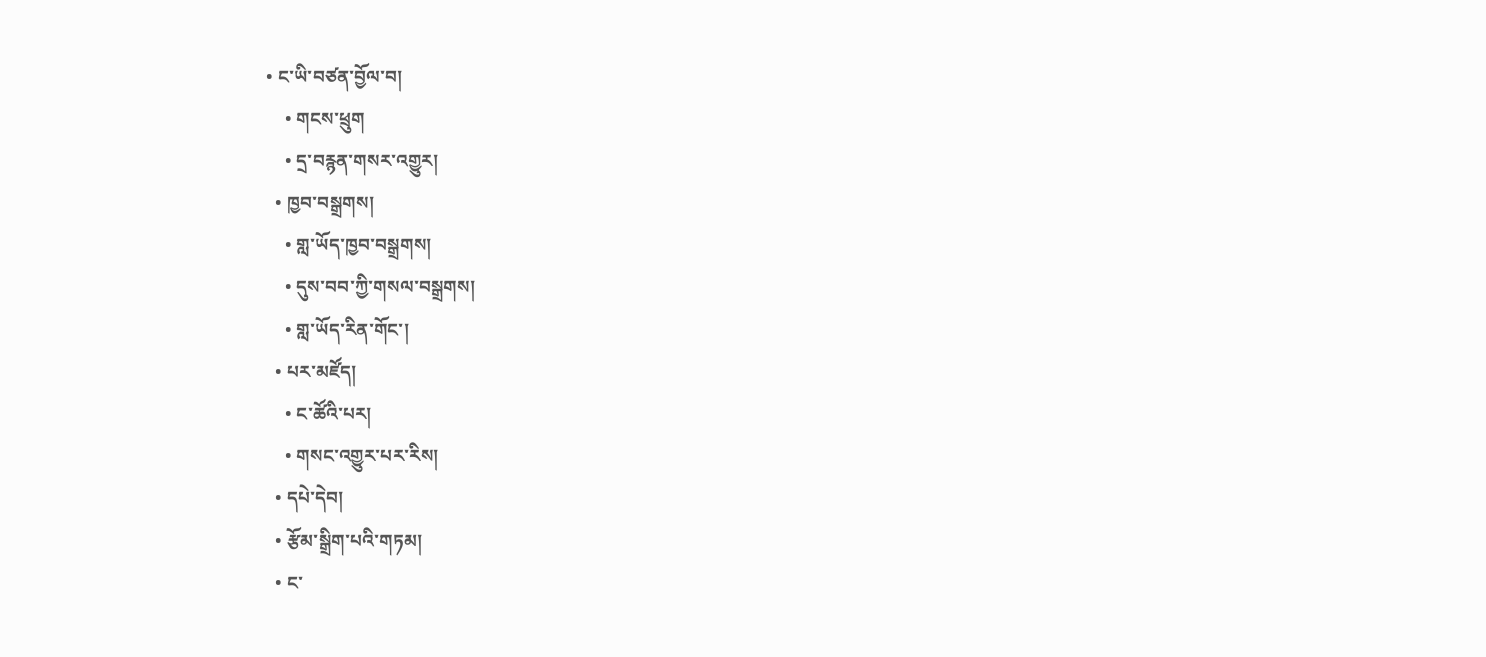• ང་ཡི་བཙན་བྱོལ་བ།
    • གངས་ཕྲུག
    • དྲ་བརྙན་གསར་འགྱུར།
  • ཁྱབ་བསྒྲགས།
    • གླ་ཡོད་ཁྱབ་བསྒྲགས།
    • དུས་བབ་ཀྱི་གསལ་བསྒྲགས།
    • གླ་ཡོད་རིན་གོང་།
  • པར་མཛོད།
    • ང་ཚོའི་པར།
    • གསང་འགྱུར་པར་རིས།
  • དཔེ་དེབ།
  • རྩོམ་སྒྲིག་པའི་གཏམ།
  • ང་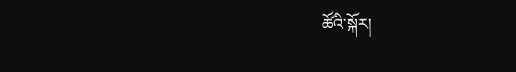ཚོའི་སྐོར།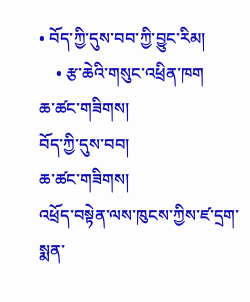• བོད་ཀྱི་དུས་བབ་ཀྱི་བྱུང་རིམ།
    • རྩ་ཆེའི་གསུང་འཕྲིན་ཁག
ཆ་ཚང་གཟིགས།
བོད་ཀྱི་དུས་བབ།
ཆ་ཚང་གཟིགས།
འཕྲོད་བསྟེན་ལས་ཁུངས་ཀྱིས་ཛ་དྲག་སྨན་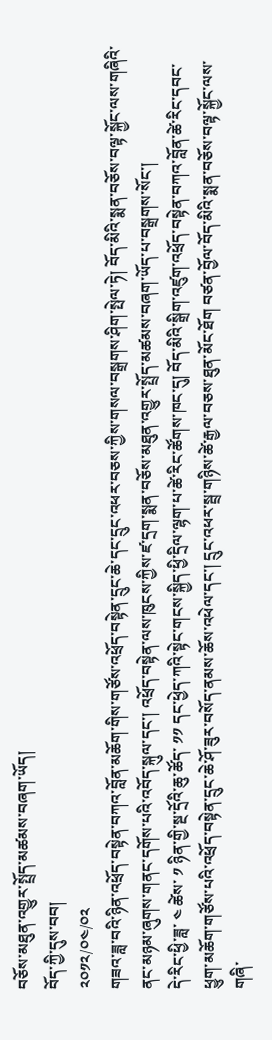བཅོས་མཐུན་འགྱུར་སྤྲོད་མཚམས་བཞག་ཡོད།
བོད་ཀྱི་དུས་བབ།
༢༠༡༢/༠༤/༠༢
གཟའ་ཟླ་བའི་ཉིན་འཕྲོད་བསྟེན་བཀའ་བློན་མཆོག་གིས་གཙོས་འཕྲོད་བསྟེན་དྲུང་ཆེ་དང་དྲུང་འཕར་བཅས་ཀྱིས་གསལ་བསྒྲགས་ཤིག་སྤེལ་ཏེ། བོད་མིའི་སྨན་བཅོས་བལྟ་སྐྱོང་ལས་གཞིའི་ནང་མཉམ་ཞུགས་གནང་དགོས་པའི་འབོད་སྐུལ་དང་། འཕྲོད་བསྟེན་ལས་ཁུངས་ཀྱིས་ཛ་དྲག་སྨན་བཅོས་མཐུན་འགྱུར་སྤྲོད་མཚམས་བཞག་ཡོད་པ་བསྒྲགས་སོང་།
དེ་རིང་ཕྱི་ཟླ་ ༤ ཚེས་ ༡ ཉིན་གྱི་སྔ་དྲོའི་ཆུ་ཚོད་ ༡༡ དང་ཕྱེད་ཀའི་སྟེང་གངས་སྐྱིད་ཕྱི་དྲིལ་ལྷག་པ་ཚེ་རིང་ཚོགས་ཁང་དུ། བོད་མིའི་སྒྲིག་འཛུག་འཕྲོད་བསྟེན་བཀའ་བློན་ཚེ་རིང་དབང་ཕྱུག་མཆོག་གཙོས་པའི་འཕྲོད་བསྟེན་དྲུང་ཆེ་ཤོ་ཟུར་བསོད་ནམས་ཆོས་འཕེལ་དང་། དྲུང་འཕར་སྦྲ་གཉིས་ཚེ་རྒྱལ་བཅས་ཐུན་མོང་ཐོག བཙན་བྱོལ་བོད་མིའི་སྨན་བཅོས་བལྟ་སྐྱོང་ལས་གཞི་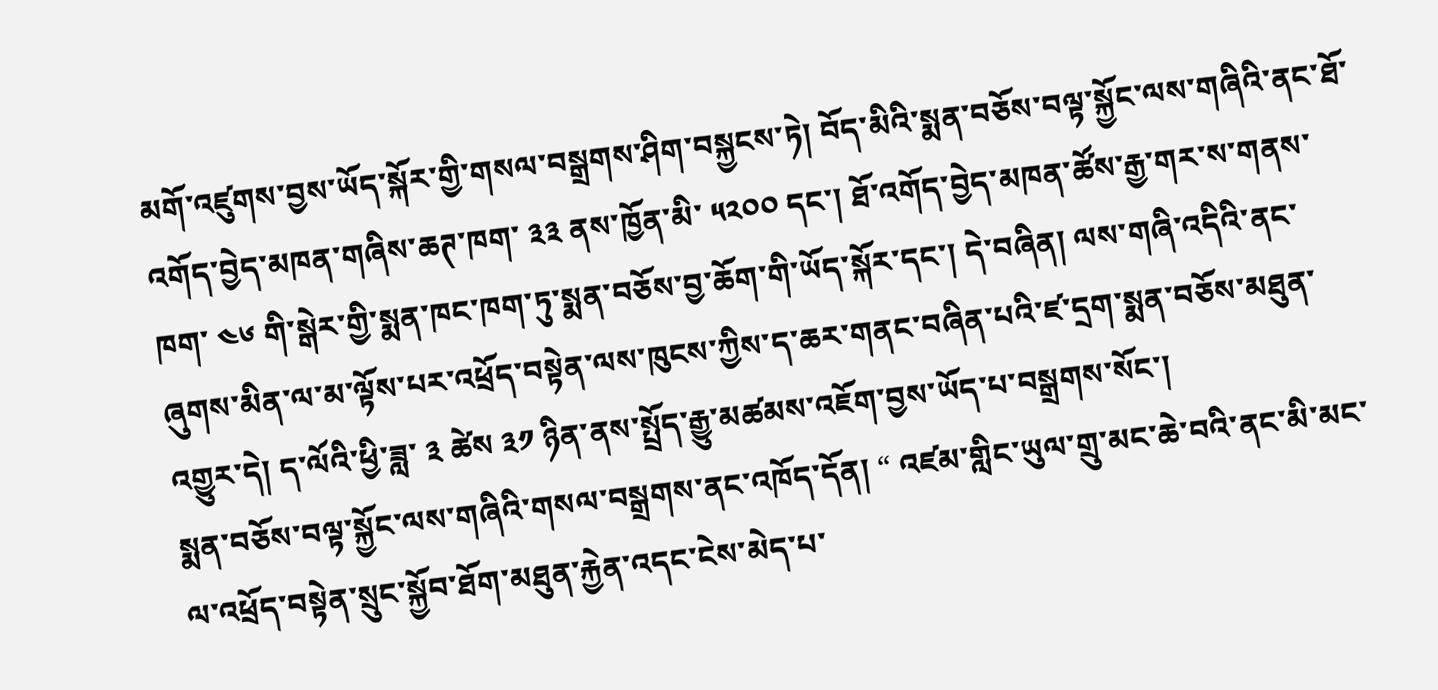མགོ་འཛུགས་བྱས་ཡོད་སྐོར་གྱི་གསལ་བསྒྲགས་ཤིག་བསྐྱངས་ཏེ། བོད་མིའི་སྨན་བཅོས་བལྟ་སྐྱོང་ལས་གཞིའི་ནང་ཐོ་འགོད་བྱེད་མཁན་གཞིས་ཆཊ་ཁག་ ༣༣ ནས་ཁྱོན་མི་ ༥༢༠༠ དང་། ཐོ་འགོད་བྱེད་མཁན་ཚོས་རྒྱ་གར་ས་གནས་ཁག་ ༤༦ གི་སྒེར་གྱི་སྨན་ཁང་ཁག་ཏུ་སྨན་བཅོས་བྱ་ཆོག་གི་ཡོད་སྐོར་དང་། དེ་བཞིན། ལས་གཞི་འདིའི་ནང་ཞུགས་མིན་ལ་མ་ལྟོས་པར་འཕྲོད་བསྟེན་ལས་ཁུངས་ཀྱིས་ད་ཆར་གནང་བཞིན་པའི་ཛ་དྲག་སྨན་བཅོས་མཐུན་འགྱུར་དེ། ད་ལོའི་ཕྱི་ཟླ་ ༣ ཚེས ༣༡ ཉིན་ནས་སྤྲོད་རྒྱུ་མཚམས་འཇོག་བྱས་ཡོད་པ་བསྒྲགས་སོང་།
སྨན་བཅོས་བལྟ་སྐྱོང་ལས་གཞིའི་གསལ་བསྒྲགས་ནང་འཁོད་དོན། “ འཛམ་གླིང་ཡུལ་གྲུ་མང་ཆེ་བའི་ནང་མི་མང་ལ་འཕྲོད་བསྟེན་སྲུང་སྐྱོབ་ཐོག་མཐུན་རྐྱེན་འདང་ངེས་མེད་པ་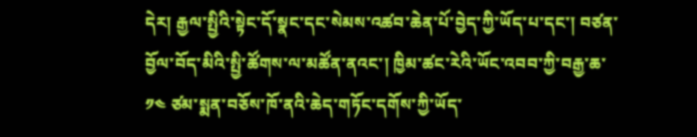དེར། རྒྱལ་སྤྱིའི་སྟེང་དོ་སྣང་དང་སེམས་འཚབ་ཆེན་པོ་བྱེད་ཀྱི་ཡོད་པ་དང་། བཙན་བྱོལ་བོད་མིའི་སྤྱི་ཚོགས་ལ་མཚོན་ནའང་། ཁྱིམ་ཚང་རེའི་ཡོང་འབབ་ཀྱི་བརྒྱ་ཆ་ ༡༤ ཙམ་སྨན་བཅོས་ཁོ་ནའི་ཆེད་གཏོང་དགོས་ཀྱི་ཡོད་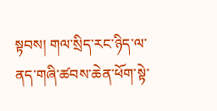སྟབས། གལ་སྲིད་རང་ཉིད་ལ་ནད་གཞི་ཚབས་ཆེན་ཕོག་སྟེ་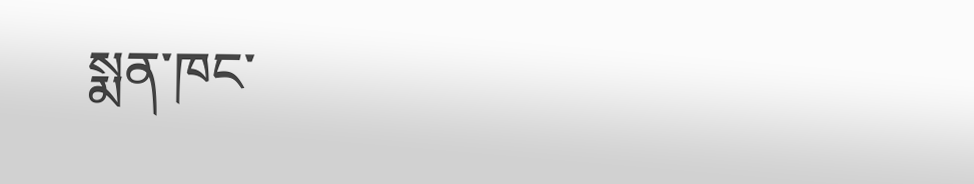སྨན་ཁང་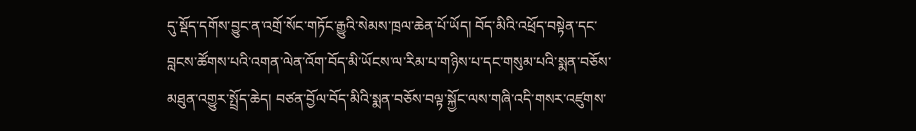དུ་སྡོད་དགོས་བྱུང་ན་འགྲོ་སོང་གཏོང་རྒྱུའི་སེམས་ཁྲལ་ཆེན་པོ་ཡོད། བོད་མིའི་འཕྲོད་བསྟེན་དང་བླངས་ཚོགས་པའི་འགན་ལེན་འོག་བོད་མི་ཡོངས་ལ་རིམ་པ་གཉིས་པ་དང་གསུམ་པའི་སྨན་བཅོས་མཐུན་འགྱུར་སྤྲོད་ཆེད། བཙན་བྱོལ་བོད་མིའི་སྨན་བཅོས་བལྟ་སྐྱོང་ལས་གཞི་འདི་གསར་འཛུགས་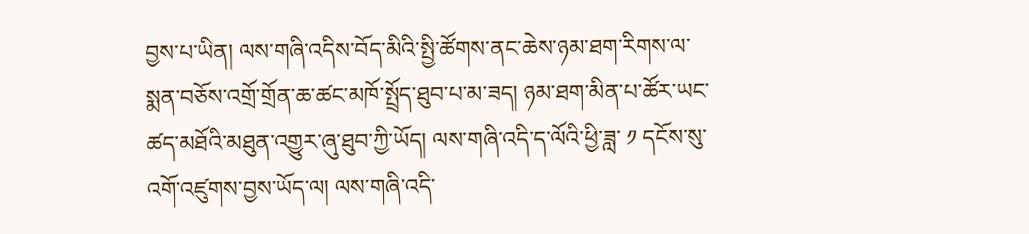བྱས་པ་ཡིན། ལས་གཞི་འདིས་བོད་མིའི་སྤྱི་ཚོགས་ནང་ཆེས་ཉམ་ཐག་རིགས་ལ་སྨན་བཅོས་འགྲོ་གྲོན་ཆ་ཚང་མཁོ་སྤྲོད་ཐུབ་པ་མ་ཟད། ཉམ་ཐག་མིན་པ་ཚོར་ཡང་ཚད་མཐོའི་མཐུན་འགྱུར་ཞུ་ཐུབ་ཀྱི་ཡོད། ལས་གཞི་འདི་ད་ལོའི་ཕྱི་ཟླ་ ༡ དངོས་སུ་འགོ་འཛུགས་བྱས་ཡོད་ལ། ལས་གཞི་འདི་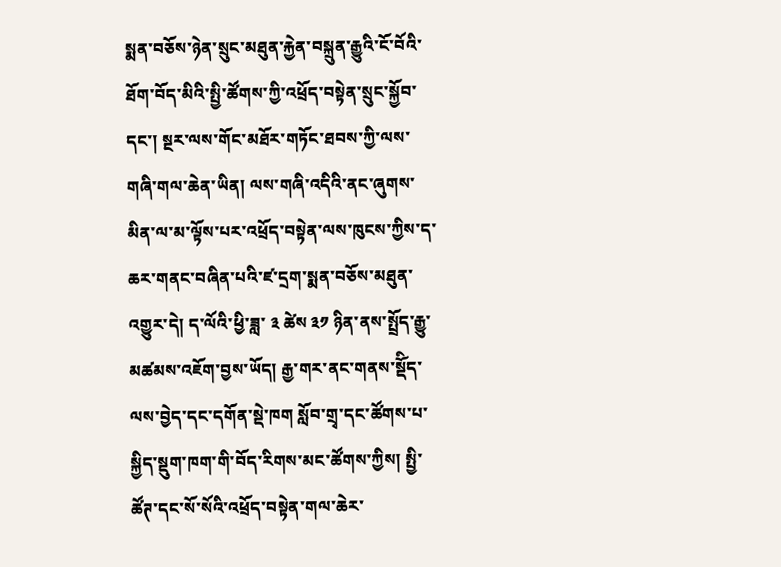སྨན་བཅོས་ཉེན་སྲུང་མཐུན་རྐྱེན་བསྐྲུན་རྒྱུའི་ངོ་བོའི་ཐོག་བོད་མིའི་སྤྱི་ཚོགས་ཀྱི་འཕྲོད་བསྟེན་སྲུང་སྐྱོབ་དང་། སྔར་ལས་གོང་མཐོར་གཏོང་ཐབས་ཀྱི་ལས་གཞི་གལ་ཆེན་ཡིན། ལས་གཞི་འདིའི་ནང་ཞུགས་མིན་ལ་མ་ལྟོས་པར་འཕྲོད་བསྟེན་ལས་ཁུངས་ཀྱིས་ད་ཆར་གནང་བཞིན་པའི་ཛ་དྲག་སྨན་བཅོས་མཐུན་འགྱུར་དེ། ད་ལོའི་ཕྱི་ཟླ་ ༣ ཚེས ༣༡ ཉིན་ནས་སྤྲོད་རྒྱུ་མཚམས་འཇོག་བྱས་ཡོད། རྒྱ་གར་ནང་གནས་སྡོིད་ལས་བྱེད་དང་དགོན་སྡེ་ཁག སློབ་གྲྭ་དང་ཚོགས་པ་སྐྱིད་སྡུག་ཁག་གི་བོད་རིགས་མང་ཚོགས་ཀྱིས། སྤྱི་ཚོཊ་དང་སོ་སོའི་འཕྲོད་བསྟེན་གལ་ཆེར་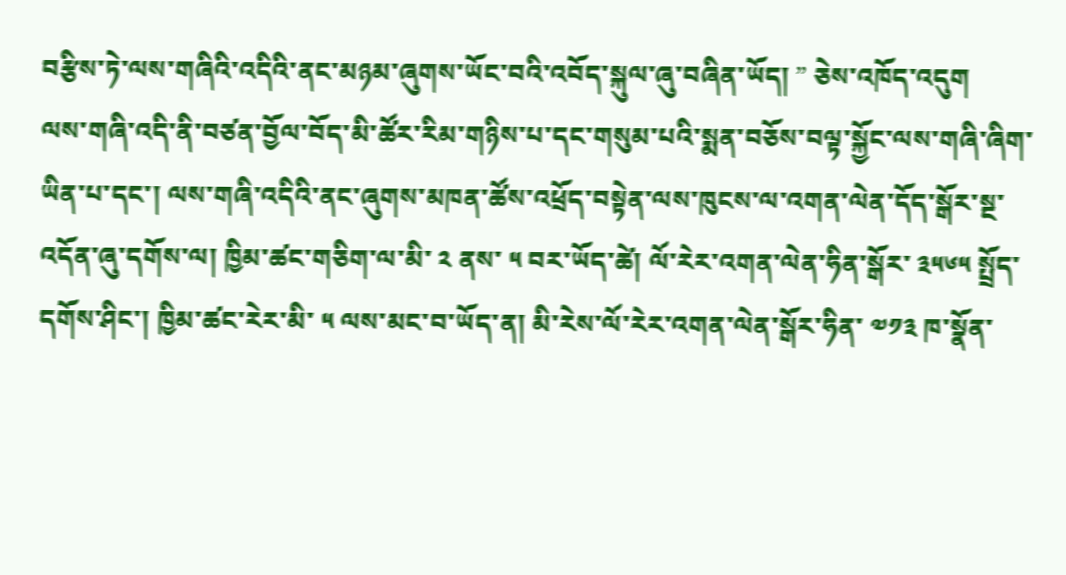བརྩིས་ཏེ་ལས་གཞིའི་འདིའི་ནང་མཉམ་ཞུགས་ཡོང་བའི་འབོད་སྐུལ་ཞུ་བཞིན་ཡོད། ” ཅེས་འཁོད་འདུག
ལས་གཞི་འདི་ནི་བཙན་བྱོལ་བོད་མི་ཚོར་རིམ་གཉིས་པ་དང་གསུམ་པའི་སྨན་བཅོས་བལྟ་སྐྱོང་ལས་གཞི་ཞིག་ཡིན་པ་དང་། ལས་གཞི་འདིའི་ནང་ཞུགས་མཁན་ཚོས་འཕྲོད་བསྟེན་ལས་ཁུངས་ལ་འགན་ལེན་དོད་སྒོར་སྔ་འདོན་ཞུ་དགོས་ལ། ཁྱིམ་ཚང་གཅིག་ལ་མི་ ༢ ནས་ ༥ བར་ཡོད་ཚེ། ལོ་རེར་འགན་ལེན་ཧིན་སྒོར་ ༣༥༦༥ སྤྲོད་དགོས་ཤིང་། ཁྱིམ་ཚང་རེར་མི་ ༥ ལས་མང་བ་ཡོད་ན། མི་རེས་ལོ་རེར་འགན་ལེན་སྒོར་ཧིན་ ༧༡༣ ཁ་སྣོན་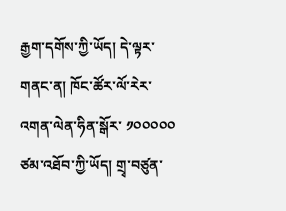རྒྱག་དགོས་ཀྱི་ཡོད། དེ་ལྟར་གནང་ན། ཁོང་ཚོར་ལོ་རེར་འགན་ལེན་ཧིན་སྒོར་ ༡༠༠༠༠༠ ཙམ་འཐོབ་ཀྱི་ཡོད། གྲྭ་བཙུན་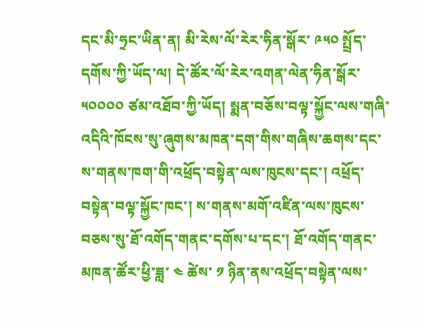དང་མི་ཧྲང་ཡིན་ན། མི་རེས་ལོ་རེར་ཧིན་སྒོར་ ༩༥༠ སྤྲོད་དགོས་ཀྱི་ཡོད་ལ། དེ་ཚོར་ལོ་རེར་འགན་ལེན་ཧིན་སྒོར་ ༥༠༠༠༠ ཙམ་འཐོབ་ཀྱི་ཡོད། སྨན་བཅོས་བལྟ་སྐྱོང་ལས་གཞི་འདིའི་ཁོངས་སུ་ཞུགས་མཁན་དག་གིས་གཞིས་ཆགས་དང་ས་གནས་ཁག་གི་འཕྲོད་བསྟེན་ལས་ཁུངས་དང་། འཕྲོད་བསྟེན་བལྟ་སྐྱོང་ཁང་། ས་གནས་མགོ་འཛིན་ལས་ཁུངས་བཅས་སུ་ཐོ་འགོད་གནང་དགོས་པ་དང་། ཐོ་འགོད་གནང་མཁན་ཚོར་ཕྱི་ཟླ་ ༤ ཚེས་ ༡ ཉིན་ནས་འཕྲོད་བསྟེན་ལས་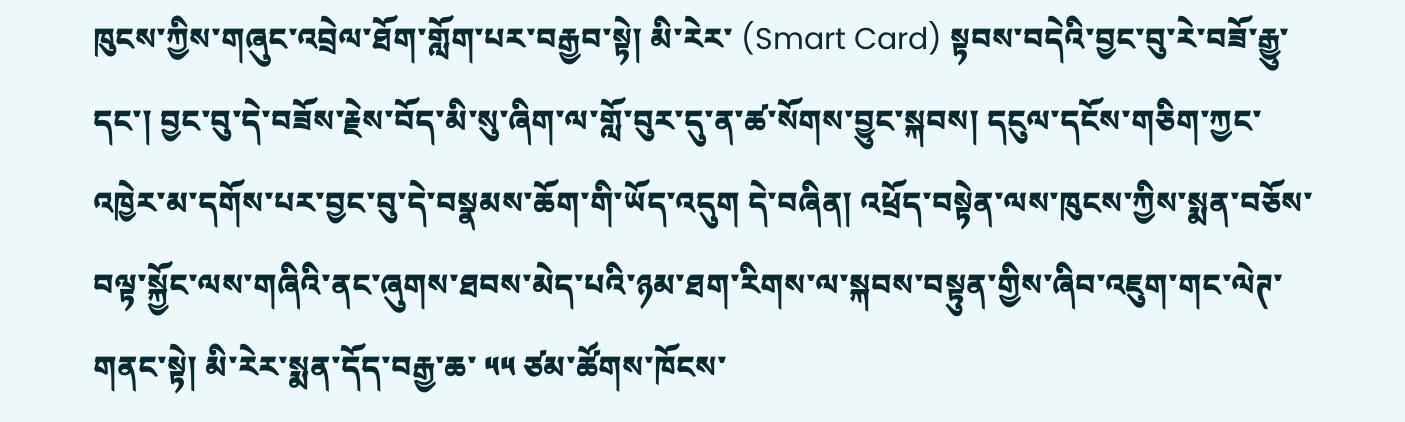ཁུངས་ཀྱིས་གཞུང་འབྲེལ་ཐོག་གློག་པར་བརྒྱབ་སྟེ། མི་རེར་ (Smart Card) སྟབས་བདེའི་བྱང་བུ་རེ་བཟོ་རྒྱུ་དང་། བྱང་བུ་དེ་བཟོས་རྗེས་བོད་མི་སུ་ཞིག་ལ་གློ་བུར་དུ་ན་ཚ་སོགས་བྱུང་སྐབས། དངུལ་དངོས་གཅིག་ཀྱང་འཁྱེར་མ་དགོས་པར་བྱང་བུ་དེ་བསྣམས་ཆོག་གི་ཡོད་འདུག དེ་བཞིན། འཕྲོད་བསྟེན་ལས་ཁུངས་ཀྱིས་སྨན་བཅོས་བལྟ་སྐྱོང་ལས་གཞིའི་ནང་ཞུགས་ཐབས་མེད་པའི་ཉམ་ཐག་རིགས་ལ་སྐབས་བསྟུན་གྱིས་ཞིབ་འཇུག་གང་ལེཊ་གནང་སྟེ། མི་རེར་སྨན་དོད་བརྒྱ་ཆ་ ༥༥ ཙམ་ཚོགས་ཁོངས་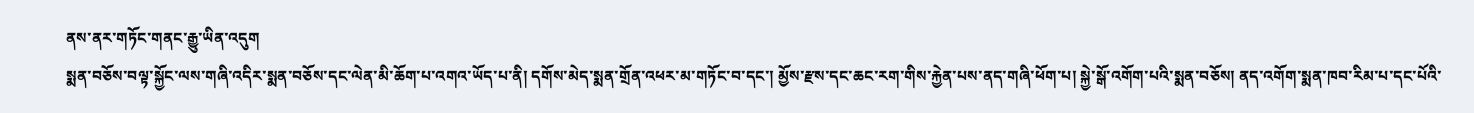ནས་ནར་གཏོང་གནང་རྒྱུ་ཡིན་འདུག
སྨན་བཅོས་བལྟ་སྐྱོང་ལས་གཞི་འདིར་སྨན་བཅོས་དང་ལེན་མི་ཆོག་པ་འགའ་ཡོད་པ་ནི། དགོས་མེད་སྨན་གྲོན་འཕར་མ་གཏོང་བ་དང་། མྱོས་རྫས་དང་ཆང་རག་གིས་རྐྱེན་པས་ནད་གཞི་ཕོག་པ། སྐྱེ་སྒོ་འགོག་པའི་སྨན་བཅོས། ནད་འགོག་སྨན་ཁབ་རིམ་པ་དང་པོའི་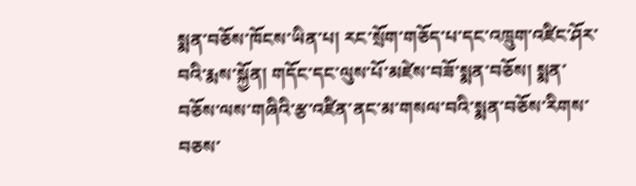སྨན་བཅོས་ཁོངས་ཡིན་པ། རང་སྲོག་གཅོད་པ་དང་འཁྲུག་འཛིང་ཤོར་བའི་རྨས་སྐྱོན། གདོང་དང་ལུས་པོ་མཛེས་བཟོ་སྨན་བཅོས། སྨན་བཅོས་ལས་གཞིའི་རྩ་འཛིན་ནང་མ་གསལ་བའི་སྨན་བཅོས་རིགས་བཅས་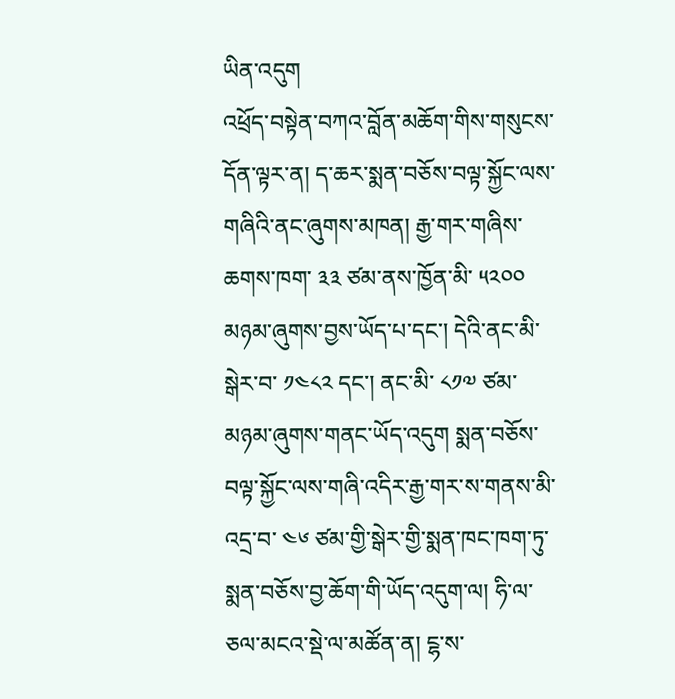ཡིན་འདུག
འཕྲོད་བསྟེན་བཀའ་བློན་མཆོག་གིས་གསུངས་དོན་ལྟར་ན། ད་ཆར་སྨན་བཅོས་བལྟ་སྐྱོང་ལས་གཞིའི་ནང་ཞུགས་མཁན། རྒྱ་གར་གཞིས་ཆགས་ཁག་ ༣༣ ཙམ་ནས་ཁྱོན་མི་ ༥༢༠༠ མཉམ་ཞུགས་བྱས་ཡོད་པ་དང་། དེའི་ནང་མི་སྒེར་བ་ ༡༤༨༢ དང་། ནང་མི་ ༨༡༧ ཙམ་མཉམ་ཞུགས་གནང་ཡོད་འདུག སྨན་བཅོས་བལྟ་སྐྱོང་ལས་གཞི་འདིར་རྒྱ་གར་ས་གནས་མི་འདྲ་བ་ ༤༦ ཙམ་གྱི་སྒེར་གྱི་སྨན་ཁང་ཁག་ཏུ་སྨན་བཅོས་བྱ་ཆོག་གི་ཡོད་འདུག་ལ། ཧི་ལ་ཅལ་མངའ་སྡེ་ལ་མཚོན་ན། ངྷ་ས་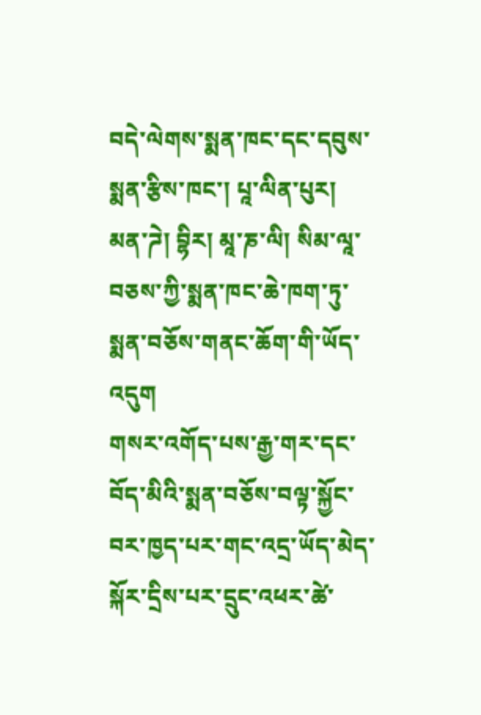བདེ་ལེགས་སྨན་ཁང་དང་དབུས་སྨན་རྩིས་ཁང་། པཱ་ལིན་པུར། མན་ཌེ། བྷིར། མཱ་ཎ་ལི། སིམ་ལཱ་བཅས་ཀྱི་སྨན་ཁང་ཆེ་ཁག་ཏུ་སྨན་བཅོས་གནང་ཆོག་གི་ཡོད་འདུག
གསར་འགོད་པས་རྒྱ་གར་དང་བོད་མིའི་སྨན་བཅོས་བལྟ་སྐྱོང་བར་ཁྱད་པར་གང་འདྲ་ཡོད་མེད་སྐོར་དྲིས་པར་དྲུང་འཕར་ཚེ་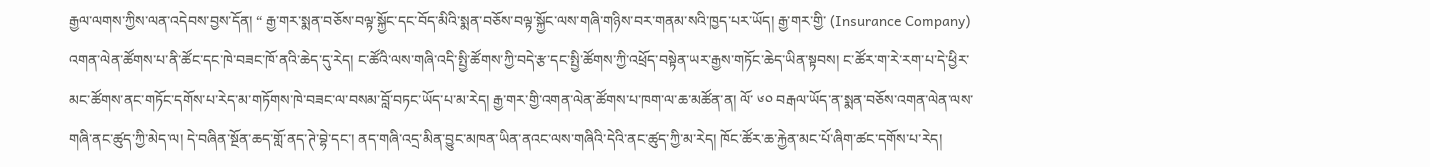རྒྱལ་ལགས་ཀྱིས་ལན་འདེབས་བྱས་དོན། “ རྒྱ་གར་སྨན་བཅོས་བལྟ་སྐྱོང་དང་བོད་མིའི་སྨན་བཅོས་བལྟ་སྐྱོང་ལས་གཞི་གཉིས་བར་གནམ་སའི་ཁྱད་པར་ཡོད། རྒྱ་གར་གྱི་ (Insurance Company) འགན་ལེན་ཚོགས་པ་ནི་ཚོང་དང་ཁེ་བཟང་ཁོ་ནའི་ཆེད་དུ་རེད། ང་ཚོའི་ལས་གཞི་འདི་སྤྱི་ཚོགས་ཀྱི་བདེ་རྩ་དང་སྤྱི་ཚོགས་ཀྱི་འཕྲོད་བསྟེན་ཡར་རྒྱས་གཏོང་ཆེད་ཡིན་སྟབས། ང་ཚོར་ག་རེ་རག་པ་དེ་ཕྱིར་མང་ཚོགས་ནང་གཏོང་དགོས་པ་རེད་མ་གཏོགས་ཁེ་བཟང་ལ་བསམ་བློ་བཏང་ཡོད་པ་མ་རེད། རྒྱ་གར་གྱི་འགན་ལེན་ཚོགས་པ་ཁག་ལ་ཆ་མཚོན་ན། ལོ་ ༦༠ བརྒལ་ཡོད་ན་སྨན་བཅོས་འགན་ལེན་ལས་གཞི་ནང་ཚུད་ཀྱི་མེད་ལ། དེ་བཞིན་སྔོན་ཆད་གློ་ནད་ཊེ་བྷེ་དང་། ནད་གཞི་འདྲ་མིན་བྱུང་མཁན་ཡིན་ནའང་ལས་གཞིའི་དེའི་ནང་ཚུད་ཀྱི་མ་རེད། ཁོང་ཚོར་ཆ་རྐྱེན་མང་པོ་ཞིག་ཚང་དགོས་པ་རེད།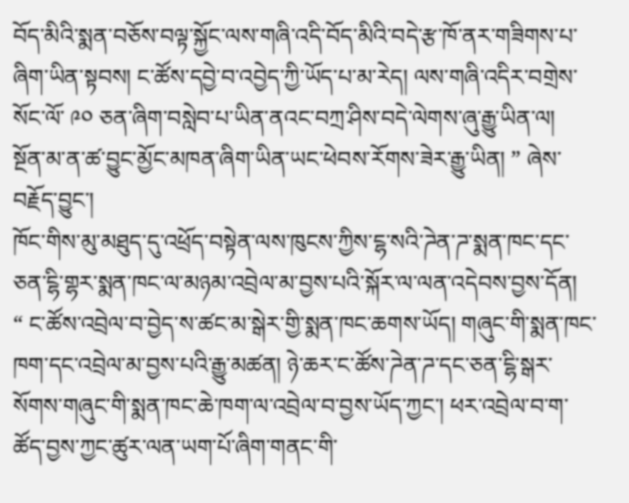བོད་མིའི་སྨན་བཅོས་བལྟ་སྐྱོང་ལས་གཞི་འདི་བོད་མིའི་བདེ་རྩ་ཁོ་ནར་གཟིགས་པ་ཞིག་ཡིན་སྟབས། ང་ཚོས་དབྱེ་བ་འབྱེད་ཀྱི་ཡོད་པ་མ་རེད། ལས་གཞི་འདིར་བགྲེས་སོང་ལོ་ ༩༠ ཅན་ཞིག་བསླེབ་པ་ཡིན་ནའང་བཀྲ་ཤིས་བདེ་ལེགས་ཞུ་རྒྱུ་ཡིན་ལ། སྔོན་མ་ན་ཚ་བྱུང་མྱོང་མཁན་ཞིག་ཡིན་ཡང་ཕེབས་རོགས་ཟེར་རྒྱུ་ཡིན། ” ཞེས་བརྗོད་བྱུང་།
ཁོང་གིས་མུ་མཐུད་དུ་འཕྲོད་བསྟེན་ལས་ཁུངས་ཀྱིས་ངྷ་སའི་ཌེན་ཌ་སྨན་ཁང་དང་ཅན་ངྷི་གྷར་སྨན་ཁང་ལ་མཉམ་འབྲེལ་མ་བྱས་པའི་སྐོར་ལ་ལན་འདེབས་བྱས་དོན།  “ ང་ཚོས་འབྲེལ་བ་བྱེད་ས་ཚང་མ་སྒེར་གྱི་སྨན་ཁང་ཆགས་ཡོད། གཞུང་གི་སྨན་ཁང་ཁག་དང་འབྲེལ་མ་བྱས་པའི་རྒྱུ་མཚན། ཉེ་ཆར་ང་ཚོས་ཌེན་ཌ་དང་ཅན་ངྷི་སྒར་སོགས་གཞུང་གི་སྨན་ཁང་ཆེ་ཁག་ལ་འབྲེལ་བ་བྱས་ཡོད་ཀྱང་། ཕར་འབྲེལ་བ་ག་ཚོད་བྱས་ཀྱང་ཚུར་ལན་ཡག་པོ་ཞིག་གནང་གི་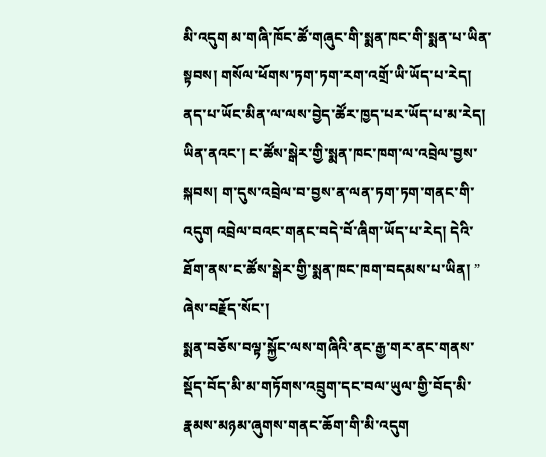མི་འདུག མ་གཞི་ཁོང་ཚོ་གཞུང་གི་སྨན་ཁང་གི་སྨན་པ་ཡིན་སྟབས། གསོལ་ཕོགས་ཏག་ཏག་རག་འགྲོ་ཡི་ཡོད་པ་རེད། ནད་པ་ཡོང་མིན་ལ་ལས་བྱེད་ཚོར་ཁྱད་པར་ཡོད་པ་མ་རེད། ཡིན་ནའང་། ང་ཚོས་སྒེར་གྱི་སྨན་ཁང་ཁག་ལ་འབྲེལ་བྱས་སྐབས། ག་དུས་འབྲེལ་བ་བྱས་ན་ལན་ཏག་ཏག་གནང་གི་འདུག འབྲེལ་བའང་གནང་བདེ་བོ་ཞིག་ཡོད་པ་རེད། དེའི་ཐོག་ནས་ང་ཚོས་སྒེར་གྱི་སྨན་ཁང་ཁག་བདམས་པ་ཡིན། ” ཞེས་བརྗོད་སོང་།
སྨན་བཅོས་བལྟ་སྐྱོང་ལས་གཞིའི་ནང་རྒྱ་གར་ནང་གནས་སྡོད་བོད་མི་མ་གཏོགས་འབྲུག་དང་བལ་ཡུལ་གྱི་བོད་མི་རྣམས་མཉམ་ཞུགས་གནང་ཆོག་གི་མི་འདུག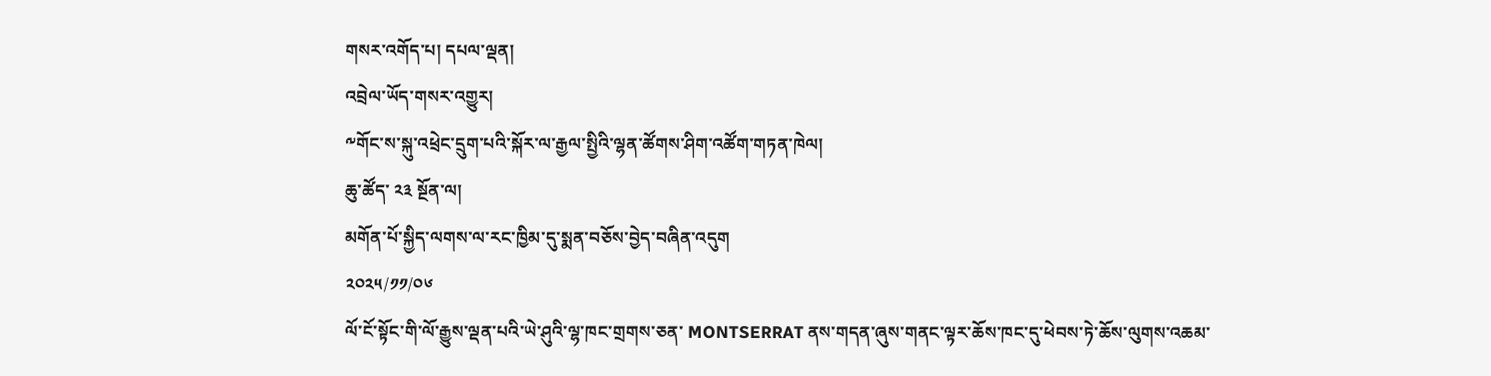གསར་འགོད་པ། དཔལ་ལྡན།
འབྲེལ་ཡོད་གསར་འགྱུར།
༸གོང་ས་སྐུ་འཕྲེང་དྲུག་པའི་སྐོར་ལ་རྒྱལ་སྤྱིའི་ལྷན་ཚོགས་ཤིག་འཚོག་གཏན་ཁེལ།
ཆུ་ཚོད་ ༢༣ སྔོན་ལ།
མགོན་པོ་སྐྱིད་ལགས་ལ་རང་ཁྱིམ་དུ་སྨན་བཅོས་བྱེད་བཞིན་འདུག
༢༠༢༥/༡༡/༠༦
ལོ་ངོ་སྟོང་གི་ལོ་རྒྱུས་ལྡན་པའི་ཡེ་ཤུའི་ལྷ་ཁང་གྲགས་ཅན་ MONTSERRAT ནས་གདན་ཞུས་གནང་ལྟར་ཆོས་ཁང་དུ་ཕེབས་ཏེ་ཆོས་ལུགས་འཆམ་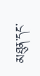མཐུན་དང་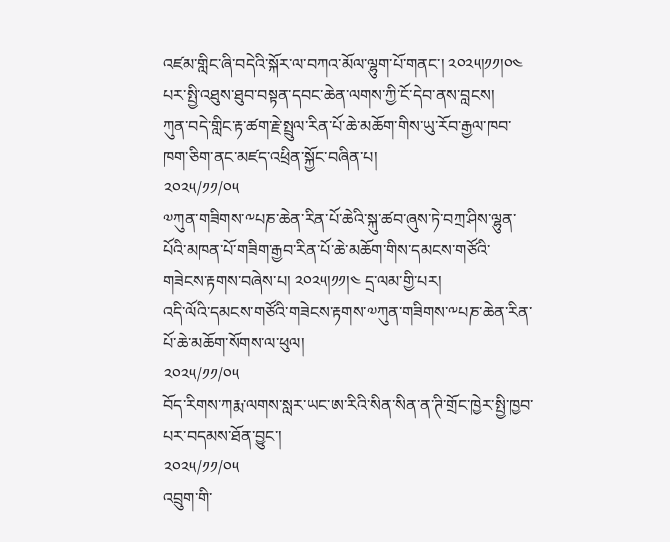འཛམ་གླིང་ཞི་བདེའི་སྐོར་ལ་བཀའ་མོལ་ལྷུག་པོ་གནང་། ༢༠༢༥།༡༡།༠༤ པར་སྤྱི་འཐུས་ཐུབ་བསྟན་དབང་ཆེན་ལགས་ཀྱི་ངོ་དེབ་ནས་བླངས།
ཀུན་བདེ་གླིང་རྟ་ཚག་རྗེ་སྤྲུལ་རིན་པོ་ཆེ་མཆོག་གིས་ཡུ་རོབ་རྒྱལ་ཁབ་ཁག་ཅིག་ནང་མཛད་འཕྲིན་སྐྱོང་བཞིན་པ།
༢༠༢༥/༡༡/༠༥
༧ཀུན་གཟིགས་༸པཎ་ཆེན་རིན་པོ་ཆེའི་སྐུ་ཚབ་ཞུས་ཏེ་བཀྲ་ཤིས་ལྷུན་པོའི་མཁན་པོ་གཟིག་རྒྱབ་རིན་པོ་ཆེ་མཆོག་གིས་དམངས་གཙོའི་གཟེངས་རྟགས་བཞེས་པ། ༢༠༢༥།༡༡།༤ དྲ་ལམ་གྱི་པར།
འདི་ལོའི་དམངས་གཙོའི་གཟེངས་རྟགས་༧ཀུན་གཟིགས་༸པཎ་ཆེན་རིན་པོ་ཆེ་མཆོག་སོགས་ལ་ཕུལ།
༢༠༢༥/༡༡/༠༥
བོད་རིགས་ཀརྨ་ལགས་སླར་ཡང་ཨ་རིའི་སིན་སིན་ན་ཊི་གྲོང་ཁྱེར་སྤྱི་ཁྱབ་པར་བདམས་ཐོན་བྱུང་།
༢༠༢༥/༡༡/༠༥
འབྲུག་གི་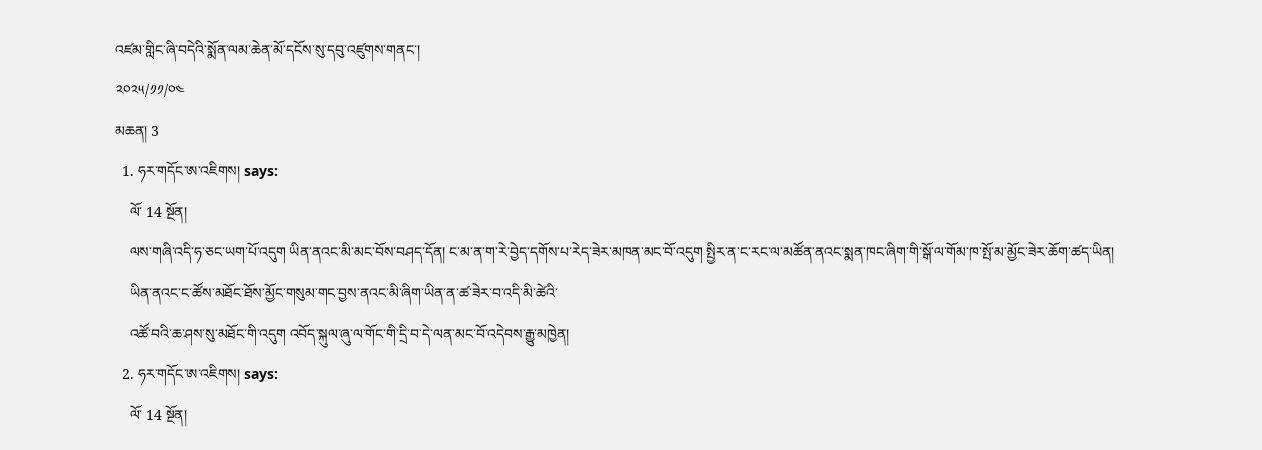འཛམ་གླིང་ཞི་བདེའི་སྨོན་ལམ་ཆེན་མོ་དངོས་སུ་དབུ་འཛུགས་གནང་།
༢༠༢༥/༡༡/༠༤
མཆན། 3
  1. ཧར་གདོང་ཨ་འཇིགས། says:
    ལོ་ 14 སྔོན།
    ལས་གཞི་འདི་ཧ་ཅང་ཡག་པོ་འདུག ཡིན་ནའང་མི་མང་བོས་བཤད་དོན། ང་མ་ན་ག་རེ་བྱེད་དགོས་པ་རེད་ཟེར་མཁན་མང་བོ་འདུག སྤྱིར་ན་ང་རང་ལ་མཚོན་ནའང་སྨན་ཁང་ཞིག་གི་སྒོ་ལ་གོམ་ཁ་སྤོ་མ་མྱོང་ཟེར་ཆོག་ཚད་ཡིན།
    ཡིན་ནའང་ང་ཚོས་མཐོང་ཐོས་མྱོང་གསུམ་གང་བྱས་ནའང་མི་ཞིག་ཡིན་ན་ཚ་ཟེར་བ་འདི་མི་ཚེའི་
    འཚོ་བའི་ཆ་ཤས་སུ་མཐོང་གི་འདུག འབོད་སྐུལ་ཞུ་ལ་གོང་གི་དྲི་བ་དེ་ལན་མང་བོ་འདེབས་རྒྱུ་མཁྱེན།
  2. ཧར་གདོང་ཨ་འཇིགས། says:
    ལོ་ 14 སྔོན།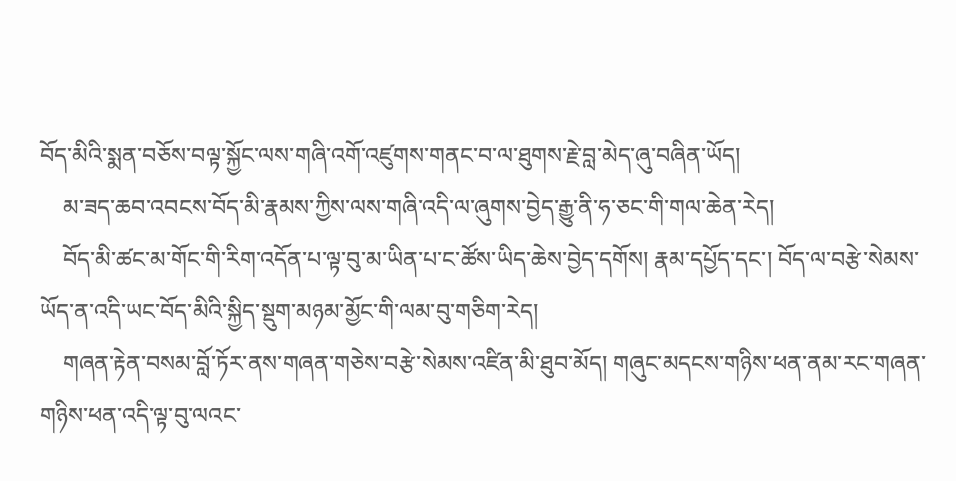བོད་མིའི་སྨན་བཅོས་བལྟ་སྐྱོང་ལས་གཞི་འགོ་འཛུགས་གནང་བ་ལ་ཐུགས་རྗེ་བླ་མེད་ཞུ་བཞིན་ཡོད།
    མ་ཟད་ཆབ་འབངས་བོད་མི་རྣམས་ཀྱིས་ལས་གཞི་འདི་ལ་ཞུགས་བྱེད་རྒྱུ་ནི་ཧ་ཅང་གི་གལ་ཆེན་རེད།
    བོད་མི་ཚང་མ་གོང་གི་རིག་འདོན་པ་ལྟ་བུ་མ་ཡིན་པ་ང་ཚོས་ཡིད་ཆེས་བྱེད་དགོས། རྣམ་དཔྱོད་དང་། བོད་ལ་བརྩེ་སེམས་ཡོད་ན་འདི་ཡང་བོད་མིའི་སྐྱིད་སྡུག་མཉམ་མྱོང་གི་ལམ་བུ་གཅིག་རེད།
    གཞན་རྟེན་བསམ་བློ་ཏོར་ནས་གཞན་གཅེས་བརྩེ་སེམས་འཛིན་མི་ཐུབ་མོད། གཞུང་མདངས་གཉིས་ཕན་ནམ་རང་གཞན་གཉིས་ཕན་འདི་ལྟ་བུ་ལའང་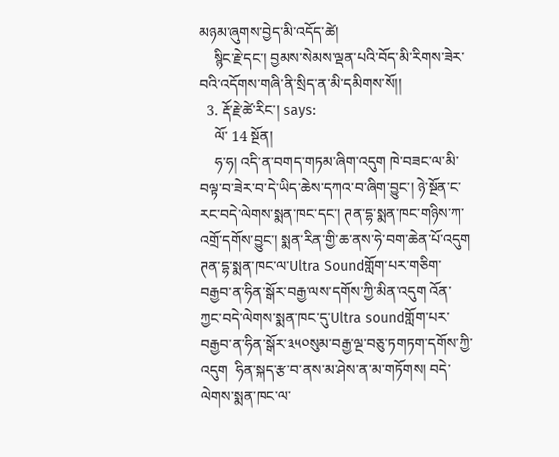མཉམ་ཞུགས་བྱེད་མི་འདོད་ཚེ།
    སྙིང་རྗེ་དང་། བྱམས་སེམས་ལྡན་པའི་བོད་མི་རིགས་ཟེར་བའི་འདོགས་གཞི་ནི་སྲིད་ན་མི་དམིགས་སོ།།
  3. རྡོ་རྗེ་ཚེ་རིང་། says:
    ལོ་ 14 སྔོན།
    ཧ་ཧ། འདི་ན་བགད་གཏམ་ཞིག་འདུག ཁེ་བཟང་ལ་མི་བལྟ་བ་ཟེར་བ་དེ་ཡིད་ཆེས་དཀའ་བ་ཞིག་བྱུང་། ཉེ་སྔོན་ང་རང་བདེ་ལེགས་སྨན་ཁང་དང་། ཊན་དྷ་སྨན་ཁང་གཉིས་ཀ་འགྲོ་དགོས་བྱུང་། སྨན་རིན་གྱི་ཆ་ནས་ཧེ་བག་ཆེན་པོ་འདུག ཊན་དྷ་སྨན་ཁང་ལ་Ultra Soundགློག་པར་གཅིག་བརྒྱབ་ན་ཧིན་སྒོར་བརྒྱ་ལས་དགོས་ཀྱི་མིན་འདུག འོན་ཀྱང་བདེ་ལེགས་སྨན་ཁང་དུ་Ultra soundགློག་པར་བརྒྱབ་ན་ཧིན་སྒོར་༣༥༠སུམ་བརྒྱ་ལྔ་བཅུ་ཏགཏག་དགོས་ཀྱི་འདུག  ཧིན་སྐད་རྩ་བ་ནས་མ་ཤེས་ན་མ་གཏོགས། བདེ་ལེགས་སྨན་ཁང་ལ་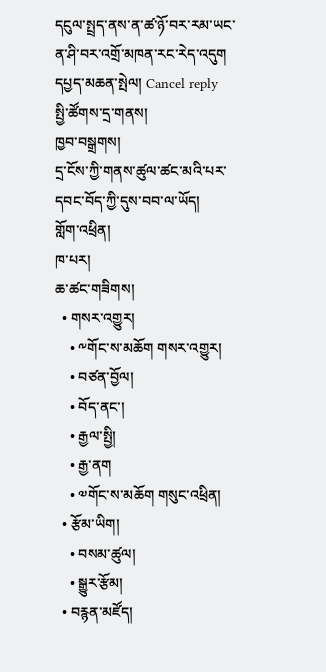དངུལ་སྤྲད་ནས་ན་ཚ་ཉོ་བར་རམ་ཡང་ན་ཤི་བར་འགྲོ་མཁན་རང་རེད་འདུག
དཔྱད་མཆན་སྤེལ། Cancel reply
སྤྱི་ཚོགས་དྲ་གནས།
ཁྱབ་བསྒྲགས།
དྲ་ངོས་ཀྱི་གནས་ཚུལ་ཚང་མའི་པར་དབང་བོད་ཀྱི་དུས་བབ་ལ་ཡོད།
གློག་འཕྲིན།
ཁ་པར།
ཆ་ཚང་གཟིགས།
  • གསར་འགྱུར།
    • ༸གོང་ས་མཆོག གསར་འགྱུར།
    • བཙན་བྱོལ།
    • བོད་ནང་།
    • རྒྱལ་སྤྱི།
    • རྒྱ་ནག
    • ༧གོང་ས་མཆོག གསུང་འཕྲིན།
  • རྩོམ་ཡིག།
    • བསམ་ཚུལ།
    • སྒྱུར་རྩོམ།
  • བརྙན་མཛོད།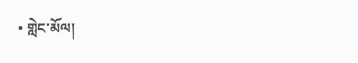• གླེང་མོལ།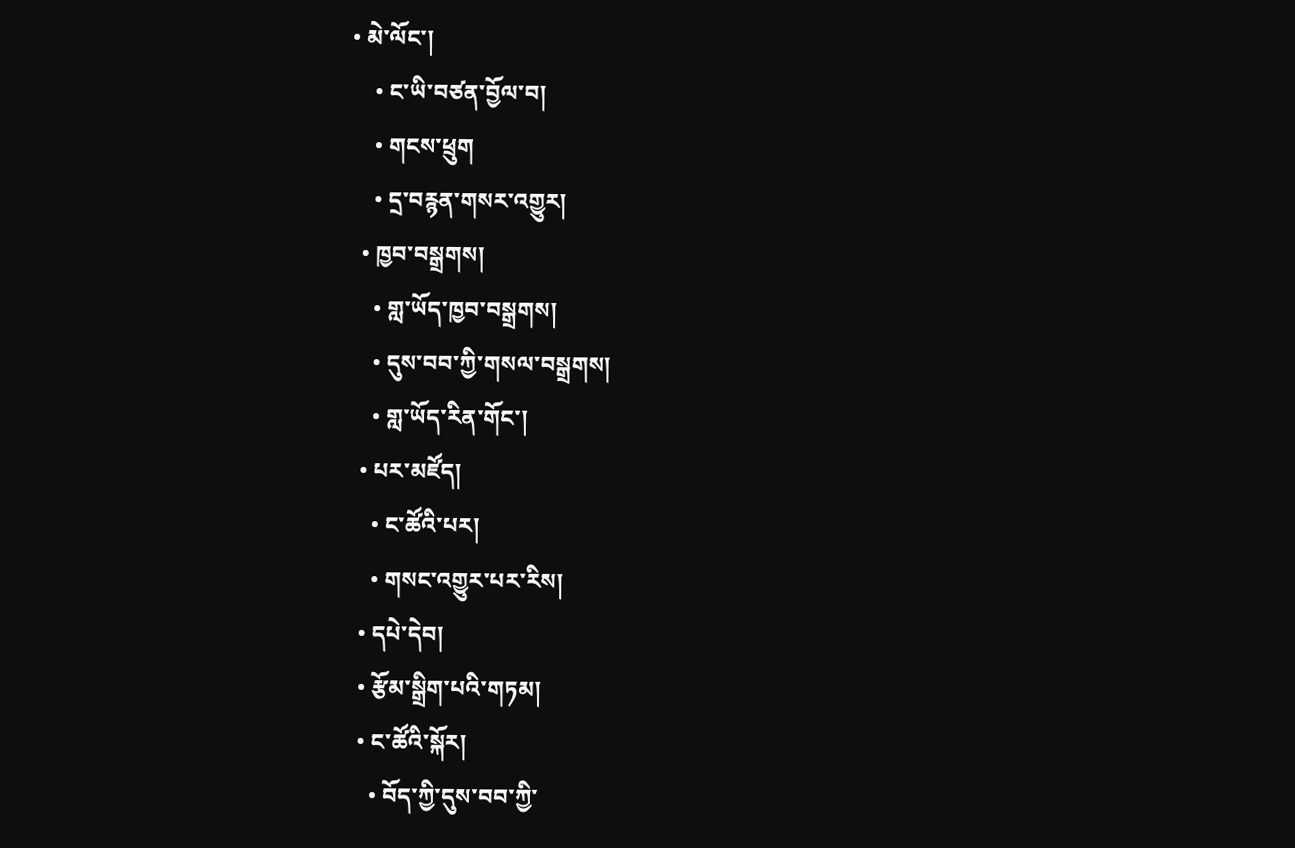• མེ་ལོང་།
    • ང་ཡི་བཙན་བྱོལ་བ།
    • གངས་ཕྲུག
    • དྲ་བརྙན་གསར་འགྱུར།
  • ཁྱབ་བསྒྲགས།
    • གླ་ཡོད་ཁྱབ་བསྒྲགས།
    • དུས་བབ་ཀྱི་གསལ་བསྒྲགས།
    • གླ་ཡོད་རིན་གོང་།
  • པར་མཛོད།
    • ང་ཚོའི་པར།
    • གསང་འགྱུར་པར་རིས།
  • དཔེ་དེབ།
  • རྩོམ་སྒྲིག་པའི་གཏམ།
  • ང་ཚོའི་སྐོར།
    • བོད་ཀྱི་དུས་བབ་ཀྱི་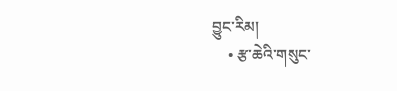བྱུང་རིམ།
    • རྩ་ཆེའི་གསུང་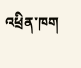འཕྲིན་ཁག